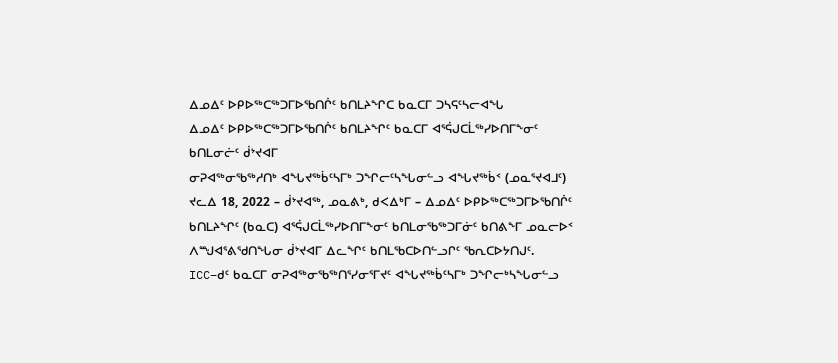ᐃᓄᐃᑦ ᐅᑭᐅᖅᑕᖅᑐᒥᐅᖃᑎᒌᑦ ᑲᑎᒪᔨᖏᑕ ᑲᓇᑕᒥ ᑐᓴᕋᑦᓴᓕᐊᖓ
ᐃᓄᐃᑦ ᐅᑭᐅᖅᑕᖅᑐᒥᐅᖃᑎᒌᑦ ᑲᑎᒪᔨᖏᑦ ᑲᓇᑕᒥ ᐊᕐᕌᒍᑕᒫᖅᓯᐅᑎᒥᖕᓂᑦ ᑲᑎᒪᓂᓖᑦ ᑰᔾᔪᐊᒥ
ᓂᕈᐊᖅᓂᖃᖅᓱᑎᒃ ᐊᖓᔪᖅᑳᑦᓴᒥᒃ ᑐᖏᓕᑦᓴᖓᓂᓪᓗ ᐊᖓᔪᖅᑳᑉ (ᓄᓇᕐᔪᐊᒧᑦ)
ᔪᓚᐃ 18, 2022 – ᑰᔾᔪᐊᖅ, ᓄᓇᕕᒃ, ᑯᐸᐃᒃᒥ – ᐃᓄᐃᑦ ᐅᑭᐅᖅᑕᖅᑐᒥᐅᖃᑎᒌᑦ ᑲᑎᒪᔨᖏᑦ (ᑲᓇᑕ) ᐊᕐᕌᒍᑕᒫᖅᓯᐅᑎᒥᖕᓂᑦ ᑲᑎᒪᓂᖃᖅᑐᒥᓃᑦ ᑲᑎᕕᖕᒥ ᓄᓇᓕᐅᑉ ᐱᙳᐊᕐᕕᖁᑎᖓᓂ ᑰᔾᔪᐊᒥ ᐃᓚᖏᑦ ᑲᑎᒪᖃᑕᐅᑎᓪᓗᒋᑦ ᖃᕆᑕᐅᔭᑎᒍᑦ. ICC−ᑯᑦ ᑲᓇᑕᒥ ᓂᕈᐊᖅᓂᖃᖅᑎᕐᓯᓂᕐᒥᔪᑦ ᐊᖓᔪᖅᑳᑦᓴᒥᒃ ᑐᖏᓕᒃᓴᖓᓂᓪᓗ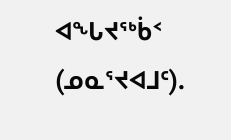ᐊᖓᔪᖅᑳᑉ (ᓄᓇᕐᔪᐊᒧᑦ).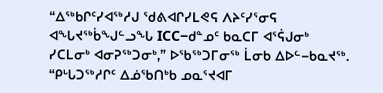“ᐃᖅᑲᒋᑦᓯᐊᖅᓱᒍ ᖁᕕᐊᒋᓯᒪᕙᕋ ᐱᔨᑦᓯᕐᓂᕋ ᐊᖓᔪᖅᑳᖑᓪᓗᖓ ICC−ᑯᓐᓄᑦ ᑲᓇᑕᒥ ᐊᕐᕌᒍᓂᒃ ᓯᑕᒪᓂᒃ ᐊᓂᕈᖅᑐᓂᒃ,” ᐅᖃᖅᑐᒥᓂᖅ ᒫᓂᑲ ᐃᐅᓪ−ᑲᓇᔪᖅ. “ᑭᒡᒐᑐᖅᓱᒋᑦ ᐃᓅᖃᑎᒃᑲ ᓄᓇᕐᔪᐊᒥ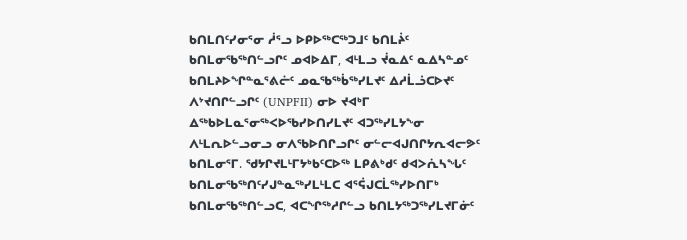ᑲᑎᒪᑎᑦᓯᓂᕐᓂ ᓲᕐᓗ ᐅᑭᐅᖅᑕᖅᑐᒧᑦ ᑲᑎᒪᔩᑦ ᑲᑎᒪᓂᖃᖅᑎᓪᓗᒋᑦ ᓄᐊᐅᐃᒥ, ᐊᒻᒪᓗ ᔫᓇᐃᑦ ᓇᐃᓴᓐᓄᑦ ᑲᑎᒪᔨᐅᖏᓐᓇᕐᕕᓖᑦ ᓄᓇᖃᖅᑳᖅᓯᒪᔪᑦ ᐃᓱᒫᓘᑕᐅᔪᑦ ᐱᔾᔪᑎᒋᓪᓗᒋᑦ (UNPFII) ᓂᐅ ᔪᐊᒃᒥ ᐃᖅᑲᐅᒪᓇᕐᓂᖅᐸᐅᖃᓯᐅᑎᓯᒪᔪᑦ ᐊᑐᖅᓯᒪᔭᖕᓂ ᐱᒻᒪᕆᐅᓪᓗᓂᓗ ᓂᐱᖃᐅᑎᒋᓗᒋᑦ ᓂᓪᓕᐊᒍᑎᒋᔭᕆᐊᓕᕗᑦ ᑲᑎᒪᓂᕐᒥ. ᖁᔭᒋᔪᒪᒻᒥᔭᒃᑲᑦᑕᐅᖅ ᒪᑭᕕᒃᑯᑦ ᑯᐊᐳᕇᓴᖓᑦ ᑲᑎᒪᓂᖃᖅᑎᑦᓯᒍᓐᓇᖅᓯᒪᒻᒪᑕ ᐊᕐᕌᒍᑕᒫᖅᓯᐅᑎᒥᒃ ᑲᑎᒪᓂᖃᖅᑎᓪᓗᑕ, ᐊᑕᖏᖅᓱᒋᓪᓗ ᑲᑎᒪᔭᖅᑐᖅᓯᒪᔪᒥᓃᑦ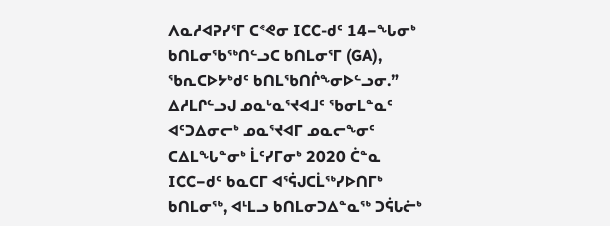ᐱᓇᓱᐊᕈᓯᕐᒥ ᑕᕝᕙᓂ ICC-ᑯᑦ 14−ᖓᓂᒃ ᑲᑎᒪᓂᖃᖅᑎᓪᓗᑕ ᑲᑎᒪᓂᕐᒥ (GA), ᖃᕆᑕᐅᔭᒃᑯᑦ ᑲᑎᒪᖃᑎᒌᖕᓂᐅᓪᓗᓂ.”
ᐃᓱᒪᒋᓪᓗᒍ ᓄᓇᒡᓇᕐᔪᐊᒧᑦ ᖃᓂᒪᓐᓇᑦ ᐊᑦᑐᐃᓂᓕᒃ ᓄᓇᕐᔪᐊᒥ ᓄᓇᓕᖕᓂᑦ ᑕᐃᒪᖓᓐᓂᒃ ᒫᑦᓯᒥᓂᒃ 2020 ᑖᓐᓇ ICC−ᑯᑦ ᑲᓇᑕᒥ ᐊᕐᕌᒍᑕᒫᖅᓯᐅᑎᒥᒃ ᑲᑎᒪᓂᖅ, ᐊᒻᒪᓗ ᑲᑎᒪᓂᑐᐃᓐᓇᖅ ᑐᕌᒐᓖᒃ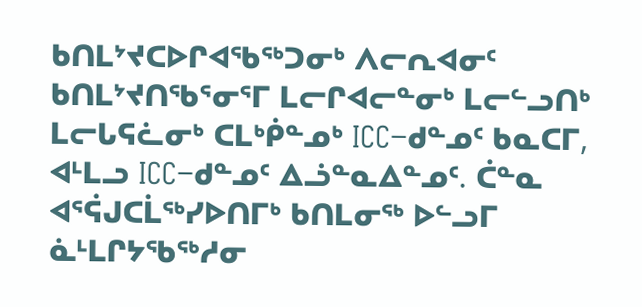ᑲᑎᒪᔾᔪᑕᐅᒋᐊᖃᖅᑐᓂᒃ ᐱᓕᕆᐊᓂᑦ ᑲᑎᒪᔾᔪᑎᖃᕐᓂᕐᒥ ᒪᓕᒋᐊᓕᓐᓂᒃ ᒪᓕᓪᓗᑎᒃ ᒪᓕᒐᕋᓛᓂᒃ ᑕᒪᒃᑮᓐᓄᒃ ICC−ᑯᓐᓄᑦ ᑲᓇᑕᒥ, ᐊᒻᒪᓗ ICC−ᑯᓐᓄᑦ ᐃᓘᓐᓇᐃᓐᓄᑦ. ᑖᓐᓇ ᐊᕐᕌᒍᑕᒫᖅᓯᐅᑎᒥᒃ ᑲᑎᒪᓂᖅ ᐅᓪᓗᒥ ᓈᒻᒪᒋᔭᖃᖅᓱᓂ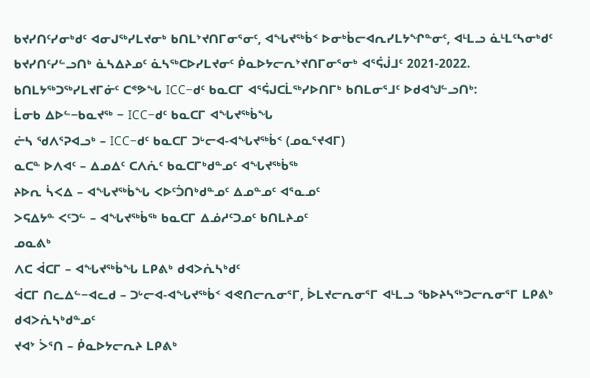ᑲᔪᓯᑎᑦᓯᓂᒃᑯᑦ ᐊᓂᒍᖅᓯᒪᔪᓂᒃ ᑲᑎᒪᔾᔪᑎᒥᓂᕐᓂᑦ, ᐊᖓᔪᖅᑳᑉ ᐅᓂᒃᑳᓕᐊᕆᓯᒪᔭᖏᓐᓂᑦ, ᐊᒻᒪᓗ ᓈᒻᒪᑦᓴᓂᒃᑯᑦ ᑲᔪᓯᑎᑦᓯᓪᓗᑎᒃ ᓈᓴᐃᔨᓄᑦ ᓈᓴᖅᑕᐅᓯᒪᔪᓂᑦ ᑮᓇᐅᔭᓕᕆᔾᔪᑎᒥᓂᕐᓂᒃ ᐊᕐᕌᒎᒧᑦ 2021-2022.
ᑲᑎᒪᔭᖅᑐᖅᓯᒪᔪᒥᓃᑦ ᑕᕝᕗᖓ ICC−ᑯᑦ ᑲᓇᑕᒥ ᐊᕐᕌᒍᑕᒫᖅᓯᐅᑎᒥᒃ ᑲᑎᒪᓂᕐᒧᑦ ᐅᑯᐊᖑᓪᓗᑎᒃ:
ᒫᓂᑲ ᐃᐅᓪ−ᑲᓇᔪᖅ − ICC−ᑯᑦ ᑲᓇᑕᒥ ᐊᖓᔪᖅᑳᖓ
ᓖᓴ ᖁᐱᕐᕈᐊᓗᒃ – ICC−ᑯᑦ ᑲᓇᑕᒥ ᑐᒡᓕᐊ-ᐊᖓᔪᖅᑳᑉ (ᓄᓇᕐᔪᐊᒥ)
ᓇᑕᓐ ᐅᐱᐊᑦ – ᐃᓄᐃᑦ ᑕᐱᕇᑦ ᑲᓇᑕᒥᒃᑯᓐᓄᑦ ᐊᖓᔪᖅᑳᖅ
ᔨᐅᕆ ᓵᐸᐃ – ᐊᖓᔪᖅᑳᖓ ᐸᐅᑦᑑᑎᒃᑯᓐᓄᑦ ᐃᓄᓐᓄᑦ ᐊᕐᓇᓄᑦ
ᐳᕋᐃᔭᓐ ᐸᑦᑐᓪ – ᐊᖓᔪᖅᑳᖅ ᑲᓇᑕᒥ ᐃᓅᓱᑦᑐᓄᑦ ᑲᑎᒪᔨᓄᑦ
ᓄᓇᕕᒃ
ᐱᑕ ᐋᑕᒥ – ᐊᖓᔪᖅᑳᖓ ᒪᑭᕕᒃ ᑯᐊᐳᕇᓴᒃᑯᑦ
ᐋᑕᒥ ᑎᓚᐃᓪ−ᐊᓚᑯ – ᑐᒡᓕᐊ-ᐊᖓᔪᖅᑳᑉ ᐊᕙᑎᓕᕆᓂᕐᒥ, ᐆᒪᔪᓕᕆᓂᕐᒥ ᐊᒻᒪᓗ ᖃᐅᔨᓴᖅᑐᓕᕆᓂᕐᒥ ᒪᑭᕕᒃ ᑯᐊᐳᕇᓴᒃᑯᓐᓄᑦ
ᔪᐊᔾ ᐴᕐᑎ – ᑮᓇᐅᔭᓕᕆᔨ ᒪᑭᕕᒃ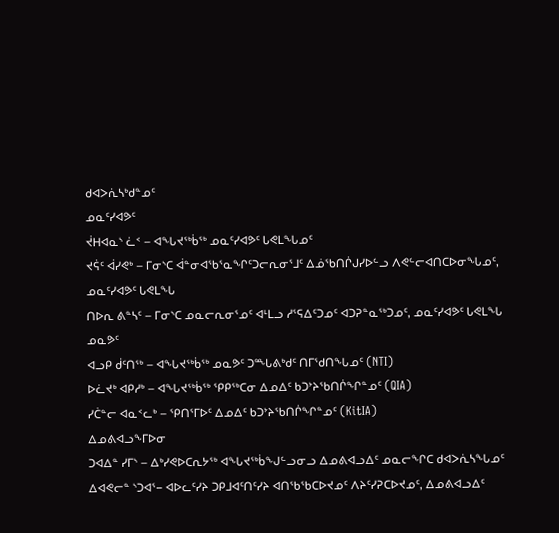ᑯᐊᐳᕇᓴᒃᑯᓐᓄᑦ
ᓄᓇᑦᓯᐊᕗᑦ
ᔫᕼᐊᓇᔅ ᓛᑉ – ᐊᖓᔪᖅᑳᖅ ᓄᓇᑦᓯᐊᕗᑦ ᒐᕙᒪᖓᓄᑦ
ᔪᕌᑦ ᐋᓯᕙᒃ – ᒥᓂᔅᑕ ᐋᓐᓂᐊᖃᕐᓇᖏᑦᑐᓕᕆᓂᕐᒧᑦ ᐃᓅᖃᑎᒌᒍᓯᐅᓪᓗ ᐱᕙᓪᓕᐊᑎᑕᐅᓂᖓᓄᑦ, ᓄᓇᑦᓯᐊᕗᑦ ᒐᕙᒪᖓ
ᑎᐅᕆ ᕕᓐᓴᑦ – ᒥᓂᔅᑕ ᓄᓇᓕᕆᓂᕐᓄᑦ ᐊᒻᒪᓗ ᓱᕐᕋᐃᑦᑐᓄᑦ ᐊᑐᕈᓐᓇᖅᑐᓄᑦ, ᓄᓇᑦᓯᐊᕗᑦ ᒐᕙᒪᖓ
ᓄᓇᕗᑦ
ᐊᓗᑭ ᑰᑦᑎᖅ – ᐊᖓᔪᖅᑳᖅ ᓄᓇᕗᑦ ᑐᙵᕕᒃᑯᑦ ᑎᒥᖁᑎᖓᓄᑦ (NTI)
ᐅᓛᔪᒃ ᐊᑭᓱᒃ – ᐊᖓᔪᖅᑳᖅ ᕿᑭᖅᑕᓂ ᐃᓄᐃᑦ ᑲᑐᔾᔨᖃᑎᒌᖏᓐᓄᑦ (QIA)
ᓯᑖᓐᓕ ᐊᓇᑉᓚᒃ – ᕿᑎᕐᒥᐅᑦ ᐃᓄᐃᑦ ᑲᑐᔾᔨᖃᑎᒌᖏᓐᓄᑦ (KitIA)
ᐃᓄᕕᐊᓗᖕᒥᐅᓂ
ᑐᐊᐃᓐ ᓯᒥᔅ – ᐃᒃᓯᕙᐅᑕᕆᔭᖅ ᐊᖓᔪᖅᑳᖑᓪᓗᓂᓗ ᐃᓄᕕᐊᓗᐃᑦ ᓄᓇᓕᖏᑕ ᑯᐊᐳᕇᓴᖓᓄᑦ
ᐃᐊᕙᓕᓐ ᔅᑐᐊᕐ− ᐊᐅᓚᑦᓯᔨ ᑐᑭᒧᐊᑦᑎᑦᓯᔨ ᐊᑎᖃᖃᑕᐅᔪᓄᑦ ᐱᔨᑦᓯᕈᑕᐅᔪᓄᑦ, ᐃᓄᕕᐊᓗᐃᑦ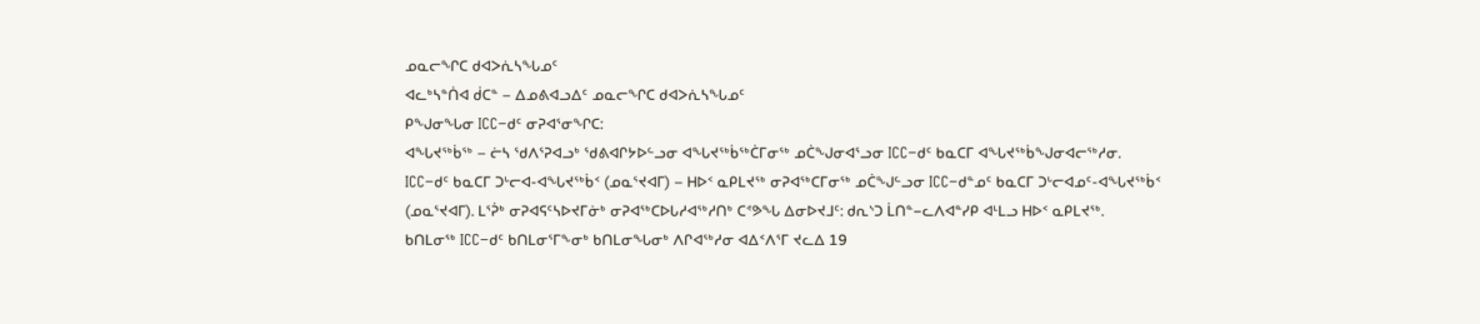ᓄᓇᓕᖏᑕ ᑯᐊᐳᕇᓴᖓᓄᑦ
ᐊᓚᒃᓴᓐᑏᐊ ᑰᑕᓐ – ᐃᓄᕕᐊᓗᐃᑦ ᓄᓇᓕᖏᑕ ᑯᐊᐳᕇᓴᖓᓄᑦ
ᑭᖑᓂᖓᓂ ICC−ᑯᑦ ᓂᕈᐊᕐᓂᖏᑕ:
ᐊᖓᔪᖅᑳᖅ – ᓖᓴ ᖁᐱᕐᕈᐊᓗᒃ ᖁᕕᐊᒋᔭᐅᓪᓗᓂ ᐊᖓᔪᖅᑳᖅᑖᒥᓂᖅ ᓄᑖᖑᓂᐊᕐᓗᓂ ICC−ᑯᑦ ᑲᓇᑕᒥ ᐊᖓᔪᖅᑳᖑᓂᐊᓕᖅᓱᓂ.
ICC−ᑯᑦ ᑲᓇᑕᒥ ᑐᒡᓕᐊ-ᐊᖓᔪᖅᑳᑉ (ᓄᓇᕐᔪᐊᒥ) – ᕼᐅᑉ ᓇᑭᒪᔪᖅ ᓂᕈᐊᖅᑕᒥᓂᖅ ᓄᑖᖑᓪᓗᓂ ICC−ᑯᓐᓄᑦ ᑲᓇᑕᒥ ᑐᒡᓕᐊᓄᑦ-ᐊᖓᔪᖅᑳᑉ (ᓄᓇᕐᔪᐊᒥ). ᒪᕐᕉᒃ ᓂᕈᐊᕋᑦᓴᐅᔪᒥᓃᒃ ᓂᕈᐊᖅᑕᐅᒐᓱᐊᖅᓱᑎᒃ ᑕᕝᕗᖓ ᐃᓂᐅᔪᒧᑦ: ᑯᕆᔅᑐ ᒫᑎᓐ−ᓚᐱᐊᓐᓯᑭ ᐊᒻᒪᓗ ᕼᐅᑉ ᓇᑭᒪᔪᖅ.
ᑲᑎᒪᓂᖅ ICC−ᑯᑦ ᑲᑎᒪᓂᕐᒥᖕᓂᒃ ᑲᑎᒪᓂᖓᓂᒃ ᐱᒋᐊᖅᓱᓂ ᐊᐃᑉᐱᕐᒥ ᔪᓚᐃ 19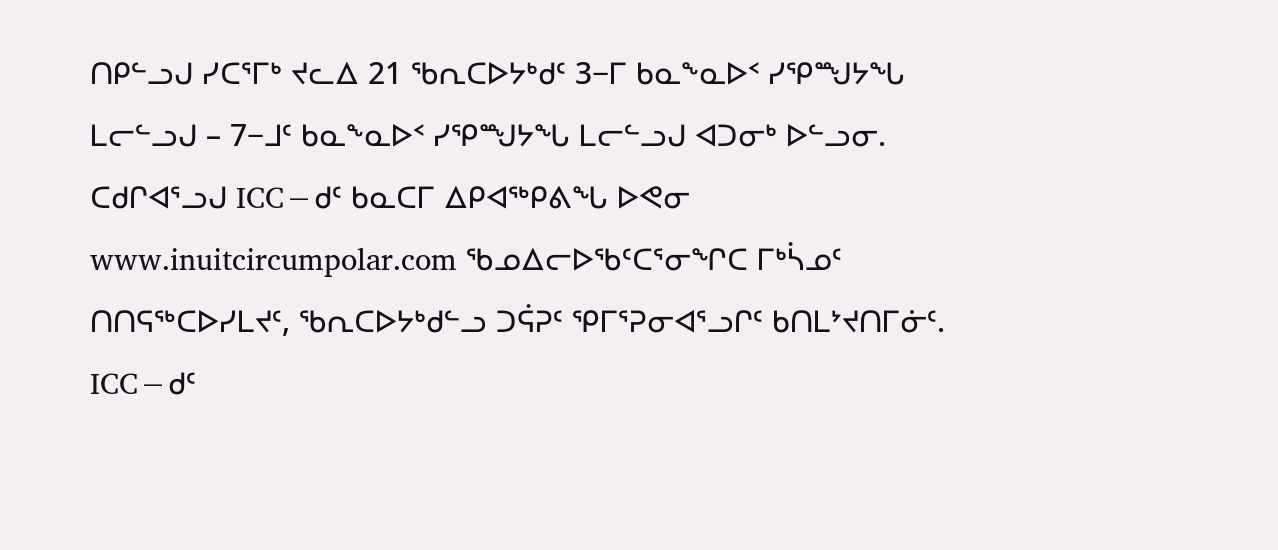ᑎᑭᓪᓗᒍ ᓯᑕᕐᒥᒃ ᔪᓚᐃ 21 ᖃᕆᑕᐅᔭᒃᑯᑦ 3−ᒥ ᑲᓇᖕᓇᐅᑉ ᓯᕿᙳᔭᖓ ᒪᓕᓪᓗᒍ – 7−ᒧᑦ ᑲᓇᖕᓇᐅᑉ ᓯᕿᙳᔭᖓ ᒪᓕᓪᓗᒍ ᐊᑐᓂᒃ ᐅᓪᓗᓂ.
ᑕᑯᒋᐊᕐᓗᒍ ICC−ᑯᑦ ᑲᓇᑕᒥ ᐃᑭᐊᖅᑭᕕᖓ ᐅᕙᓂ www.inuitcircumpolar.com ᖃᓄᐃᓕᐅᖃᑦᑕᕐᓂᖏᑕ ᒥᒃᓵᓄᑦ ᑎᑎᕋᖅᑕᐅᓯᒪᔪᑦ, ᖃᕆᑕᐅᔭᒃᑯᓪᓗ ᑐᕌᕈᑦ ᕿᒥᕐᕈᓂᐊᕐᓗᒋᑦ ᑲᑎᒪᔾᔪᑎᒥᓃᑦ. ICC−ᑯᑦ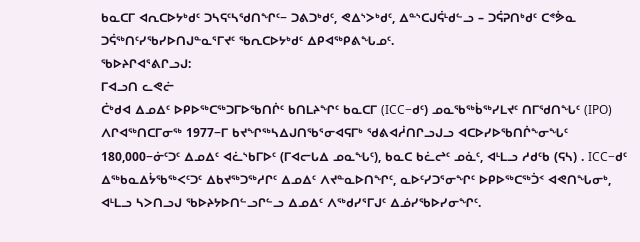ᑲᓇᑕᒥ ᐊᕆᑕᐅᔭᒃᑯᑦ ᑐᓴᕋᑦᓴᖁᑎᖏᑦ− ᑐᕕᑐᒃᑯᑦ, ᕙᐃᔅᐳᒃᑯᑦ, ᐃᓐᔅᑕᒍᕌᒻᑯᓪᓗ – ᑐᕌᕈᑎᒃᑯᑦ ᑕᕝᕘᓇ ᑐᕌᖅᑎᑦᓯᖃᓯᐅᑎᒍᓐᓇᕐᒥᔪᑦ ᖃᕆᑕᐅᔭᒃᑯᑦ ᐃᑭᐊᖅᑭᕕᖓᓄᑦ.
ᖃᐅᔨᒋᐊᕐᕕᒋᓗᒍ:
ᒥᐊᓗᑎ ᓚᕙᓖ
ᑖᒃᑯᐊ ᐃᓄᐃᑦ ᐅᑭᐅᖅᑕᖅᑐᒥᐅᖃᑎᒌᑦ ᑲᑎᒪᔨᖏᑦ ᑲᓇᑕᒥ (ICC−ᑯᑦ) ᓄᓇᖃᖅᑳᖅᓯᒪᔪᑦ ᑎᒥᖁᑎᖓᑦ (IPO) ᐱᒋᐊᖅᑎᑕᒥᓂᖅ 1977−ᒥ ᑲᔪᖏᖅᓴᐃᒍᑎᖃᕐᓂᐊᕋᒥᒃ ᖁᕕᐊᓲᑎᒋᓗᒍᓗ ᐊᑕᐅᓯᐅᖃᑎᒌᖕᓂᖓᑦ 180,000−ᓃᑦᑐᑦ ᐃᓄᐃᑦ ᐊᓛᔅᑲᒥᐅᑦ (ᒥᐊᓕᒐᐃ ᓄᓇᖓᑦ), ᑲᓇᑕ ᑲᓛᖠᑦ ᓄᓈᑦ, ᐊᒻᒪᓗ ᓱᑯᑦᑲ (ᕋᓴ) . ICC−ᑯᑦ ᐃᖅᑲᓇᐃᔮᖃᖅᐸᑦᑐᑦ ᐃᑲᔪᖅᑐᖅᓱᒋᑦ ᐃᓄᐃᑦ ᐱᔪᓐᓇᐅᑎᖏᑦ, ᓇᐅᑦᓯᑐᕐᓂᖏᑦ ᐅᑭᐅᖅᑕᖅᑑᑉ ᐊᕙᑎᖓᓂᒃ, ᐊᒻᒪᓗ ᓴᐳᑎᓗᒍ ᖃᐅᔨᔭᐅᑎᓪᓗᒋᓪᓗ ᐃᓄᐃᑦ ᐱᖅᑯᓯᕐᒥᒍᑦ ᐃᓅᓯᖃᐅᓯᓂᖏᑦ.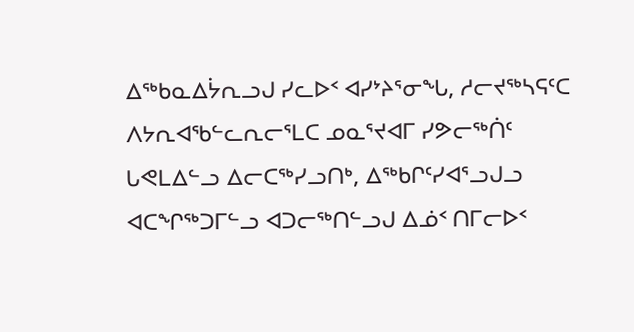ᐃᖅᑲᓇᐃᔮᕆᓗᒍ ᓯᓚᐅᑉ ᐊᓯᔾᔨᕐᓂᖓ, ᓱᓕᔪᖅᓴᕋᑦᑕ ᐱᔭᕆᐊᖃᓪᓚᕆᓕᕐᒪᑕ ᓄᓇᕐᔪᐊᒥ ᓯᕗᓕᖅᑏᑦ ᒐᕙᒪᐃᓪᓗ ᐃᓕᑕᖅᓯᓗᑎᒃ, ᐃᖅᑲᒋᑦᓯᐊᕐᓗᒍᓗ ᐊᑕᖏᖅᑐᒥᓪᓗ ᐊᑐᓕᖅᑎᓪᓗᒍ ᐃᓅᑉ ᑎᒥᓕᐅᑉ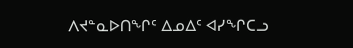ᐱᔪᓐᓇᐅᑎᖏᑦ ᐃᓄᐃᑦ ᐊᓯᖏᑕᓗ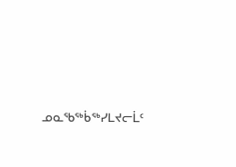ᓄᓇᖃᖅᑳᖅᓯᒪᔪᓕᒫᑦ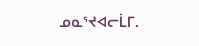ᓄᓇᕐᔪᐊᓕᒫᒥ.